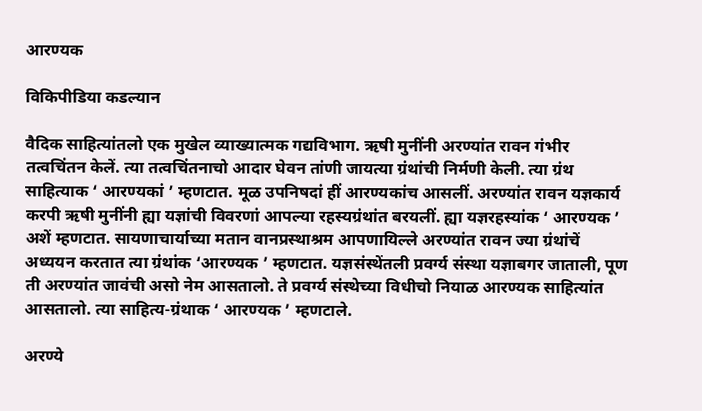आरण्यक

विकिपीडिया कडल्यान

वैदिक साहित्यांतलो एक मुखेल व्याख्यात्मक गद्यविभाग. ऋषी मुनींनी अरण्यांत रावन गंभीर तत्वचिंतन केलें. त्या तत्वचिंतनाचो आदार घेवन तांणी जायत्या ग्रंथांची निर्मणी केली. त्या ग्रंथ साहित्याक ‘ आरण्यकां ’ म्हणटात. मूळ उपनिषदां हीं आरण्यकांच आसलीं. अरण्यांत रावन यज्ञकार्य करपी ऋषी मुनींनी ह्या यज्ञांची विवरणां आपल्या रहस्यग्रंथांत बरयलीं. ह्या यज्ञरहस्यांक ‘ आरण्यक ’ अशें म्हणटात. सायणाचार्याच्या मतान वानप्रस्थाश्रम आपणायिल्ले अरण्यांत रावन ज्या ग्रंथांचें अध्ययन करतात त्या ग्रंथांक ‘आरण्यक ’ म्हणटात. यज्ञसंस्थेंतली प्रवर्ग्य संस्था यज्ञाबगर जाताली, पूण ती अरण्यांत जावंची असो नेम आसतालो. ते प्रवर्ग्य संस्थेच्या विधीचो नियाळ आरण्यक साहित्यांत आसतालो. त्या साहित्य-ग्रंथाक ‘ आरण्यक ’ म्हणटाले.

अरण्ये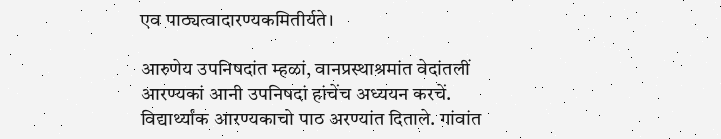एव पाठ्यत्वादारण्यकमितीर्यते।

आरुणेय उपनिषदांत म्हळां, वानप्रस्थाश्रमांत वेदांतलीं आरण्यकां आनी उपनिषदां हांचेंच अध्ययन करचें. विद्यार्थ्यांक आरण्यकाचो पाठ अरण्यांत दिताले. गांवांत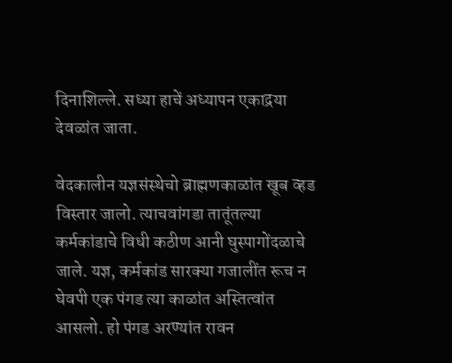दिनाशिल्ले. सध्या हाचें अध्यापन एकाद्रया देवळांत जाता.

वेदकालीन यज्ञसंस्थेचो ब्राह्मणकाळांत खूब व्हड विस्तार जालो. त्याचवांगडा तातूंतल्या कर्मकांडाचे विधी कठीण आनी घुस्पागोंदळाचे जाले. यज्ञ, कर्मकांड सारक्या गजालींत रूच न घेवपी एक पंगड त्या काळांत अस्तित्वांत आसलो. हो पंगड अरण्यांत रावन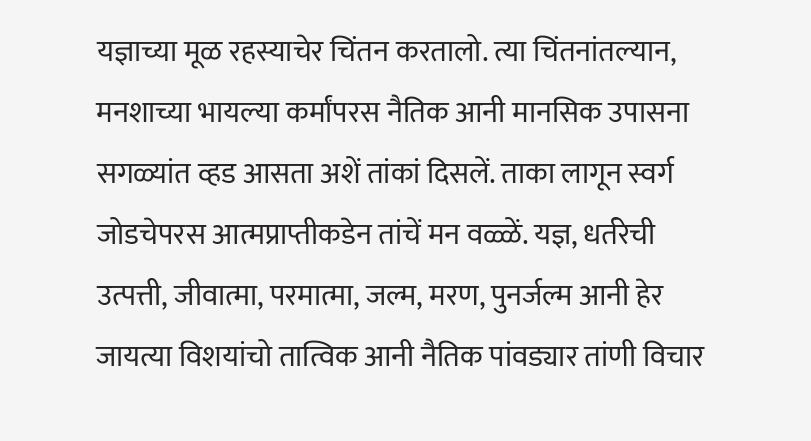यज्ञाच्या मूळ रहस्याचेर चिंतन करतालो. त्या चिंतनांतल्यान, मनशाच्या भायल्या कर्मांपरस नैतिक आनी मानसिक उपासना सगळ्यांत व्हड आसता अशें तांकां दिसलें. ताका लागून स्वर्ग जोडचेपरस आत्मप्राप्तीकडेन तांचें मन वळ्ळें. यज्ञ, धर्तरेची उत्पत्ती, जीवात्मा, परमात्मा, जल्म, मरण, पुनर्जल्म आनी हेर जायत्या विशयांचो तात्विक आनी नैतिक पांवड्यार तांणी विचार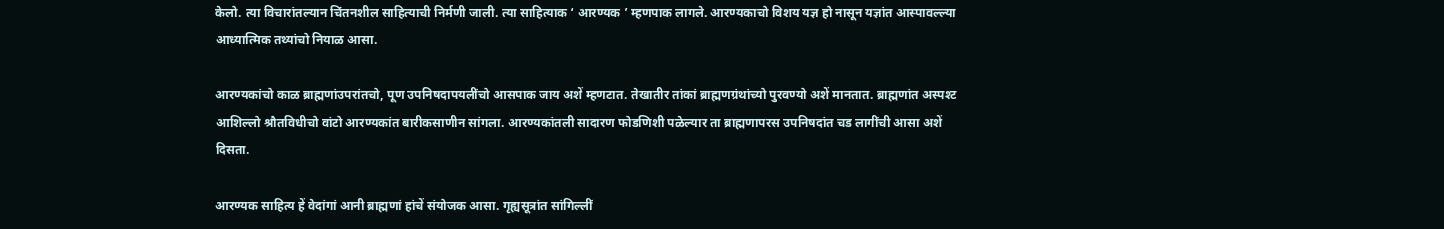केलो. त्या विचारांतल्यान चिंतनशील साहित्याची निर्मणी जाली. त्या साहित्याक ‘ आरण्यक ’ म्हणपाक लागले. आरण्यकाचो विशय यज्ञ हो नासून यज्ञांत आस्पावल्ल्या आध्यात्मिक तथ्यांचो नियाळ आसा.

आरण्यकांचो काळ ब्राह्मणांउपरांतचो, पूण उपनिषदापयलींचो आसपाक जाय अशें म्हणटात. तेखातीर तांकां ब्राह्मणग्रंथांच्यो पुरवण्यो अशें मानतात. ब्राह्मणांत अस्पश्ट आशिल्लो श्रौतविधीचो वांटो आरण्यकांत बारीकसाणीन सांगला. आरण्यकांतली सादारण फोडणिशी पळेल्यार ता ब्राह्मणापरस उपनिषदांत चड लागींची आसा अशें दिसता.

आरण्यक साहित्य हें वेदांगां आनी ब्राह्मणां हांचें संयोजक आसा. गृह्यसूत्रांत सांगिल्लीं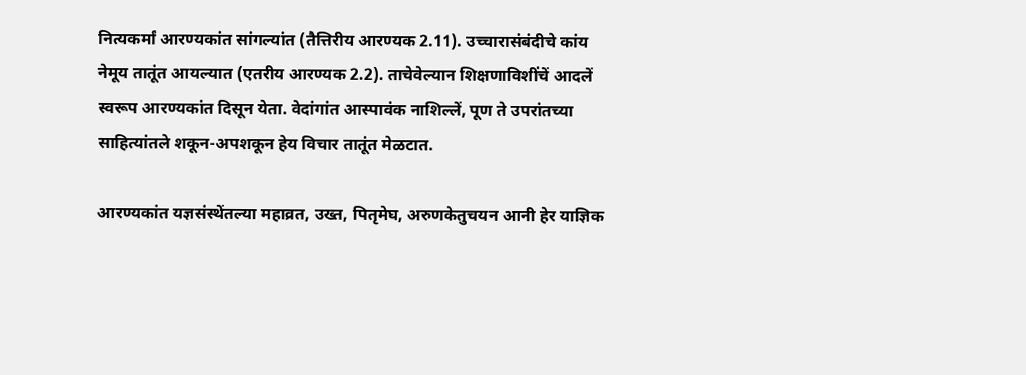नित्यकर्मां आरण्यकांत सांगल्यांत (तैत्तिरीय आरण्यक 2.11). उच्चारासंबंदीचे कांय नेमूय तातूंत आयल्यात (एतरीय आरण्यक 2.2). ताचेवेल्यान शिक्षणाविशींचें आदलें स्वरूप आरण्यकांत दिसून येता. वेदांगांत आस्पावंक नाशिल्लें, पूण ते उपरांतच्या साहित्यांतले शकून-अपशकून हेय विचार तातूंत मेळटात.

आरण्यकांत यज्ञसंस्थेंतल्या महाव्रत, उख्त, पितृमेघ, अरुणकेतुचयन आनी हेर याज्ञिक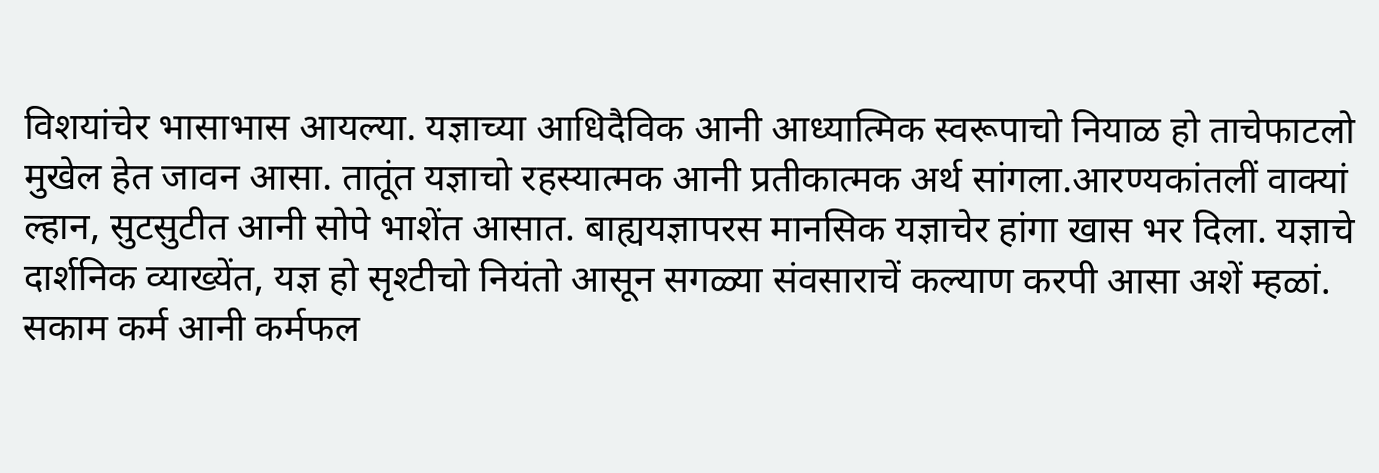विशयांचेर भासाभास आयल्या. यज्ञाच्या आधिदैविक आनी आध्यात्मिक स्वरूपाचो नियाळ हो ताचेफाटलो मुखेल हेत जावन आसा. तातूंत यज्ञाचो रहस्यात्मक आनी प्रतीकात्मक अर्थ सांगला.आरण्यकांतलीं वाक्यां ल्हान, सुटसुटीत आनी सोपे भाशेंत आसात. बाह्ययज्ञापरस मानसिक यज्ञाचेर हांगा खास भर दिला. यज्ञाचे दार्शनिक व्याख्येंत, यज्ञ हो सृश्टीचो नियंतो आसून सगळ्या संवसाराचें कल्याण करपी आसा अशें म्हळां. सकाम कर्म आनी कर्मफल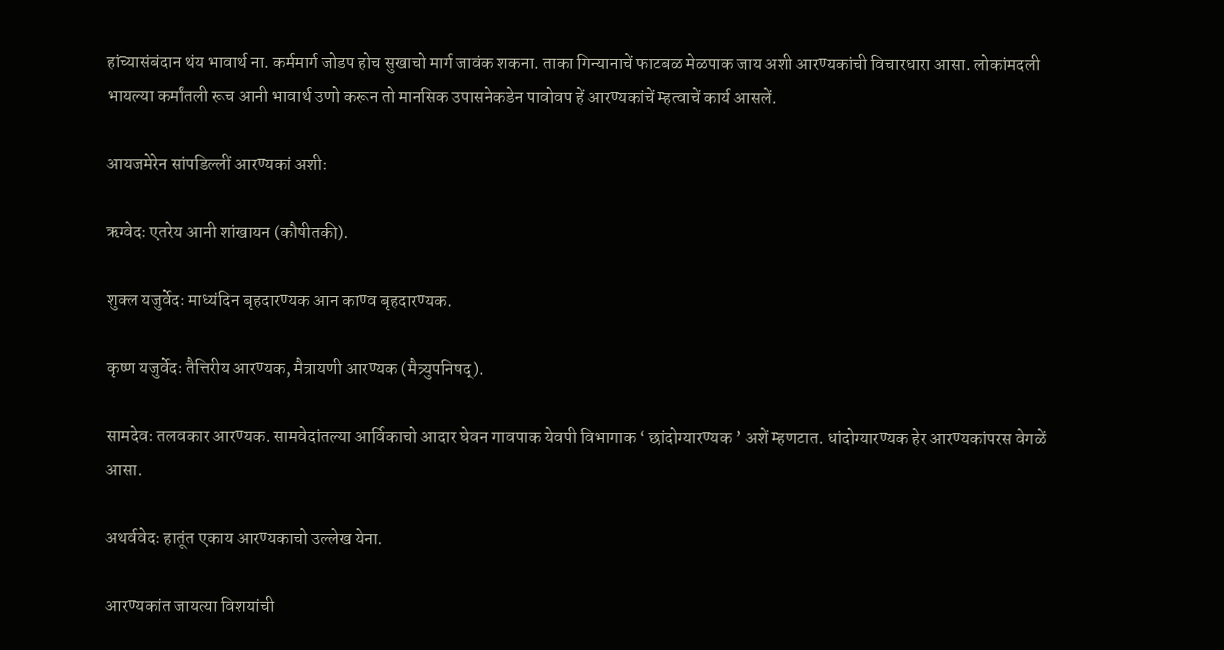हांच्यासंबंदान थंय भावार्थ ना. कर्ममार्ग जोडप होच सुखाचो मार्ग जावंक शकना. ताका गिन्यानाचें फाटबळ मेळपाक जाय अशी आरण्यकांची विचारधारा आसा. लोकांमदली भायल्या कर्मांतली रूच आनी भावार्थ उणो करून तो मानसिक उपासनेकडेन पावोवप हें आरण्यकांचें म्हत्वाचें कार्य आसलें.

आयजमेरेन सांपडिल्लीं आरण्यकां अशीः

ऋग्वेदः एतरेय आनी शांखायन (कौषीतकी).

शुक्ल यजुर्वेदः माध्यंदिन बृहदारण्यक आन काण्व बृहदारण्यक.

कृष्ण यजुर्वेदः तैत्तिरीय आरण्यक, मैत्रायणी आरण्यक (मैत्र्युपनिषद्).

सामदेवः तलवकार आरण्यक. सामवेदांतल्या आर्विकाचो आदार घेवन गावपाक येवपी विभागाक ‘ छांदोग्यारण्यक ’ अशें म्हणटात. धांदोग्यारण्यक हेर आरण्यकांपरस वेगळें आसा.

अथर्ववेदः हातूंत एकाय आरण्यकाचो उल्लेख येना.

आरण्यकांत जायत्या विशयांची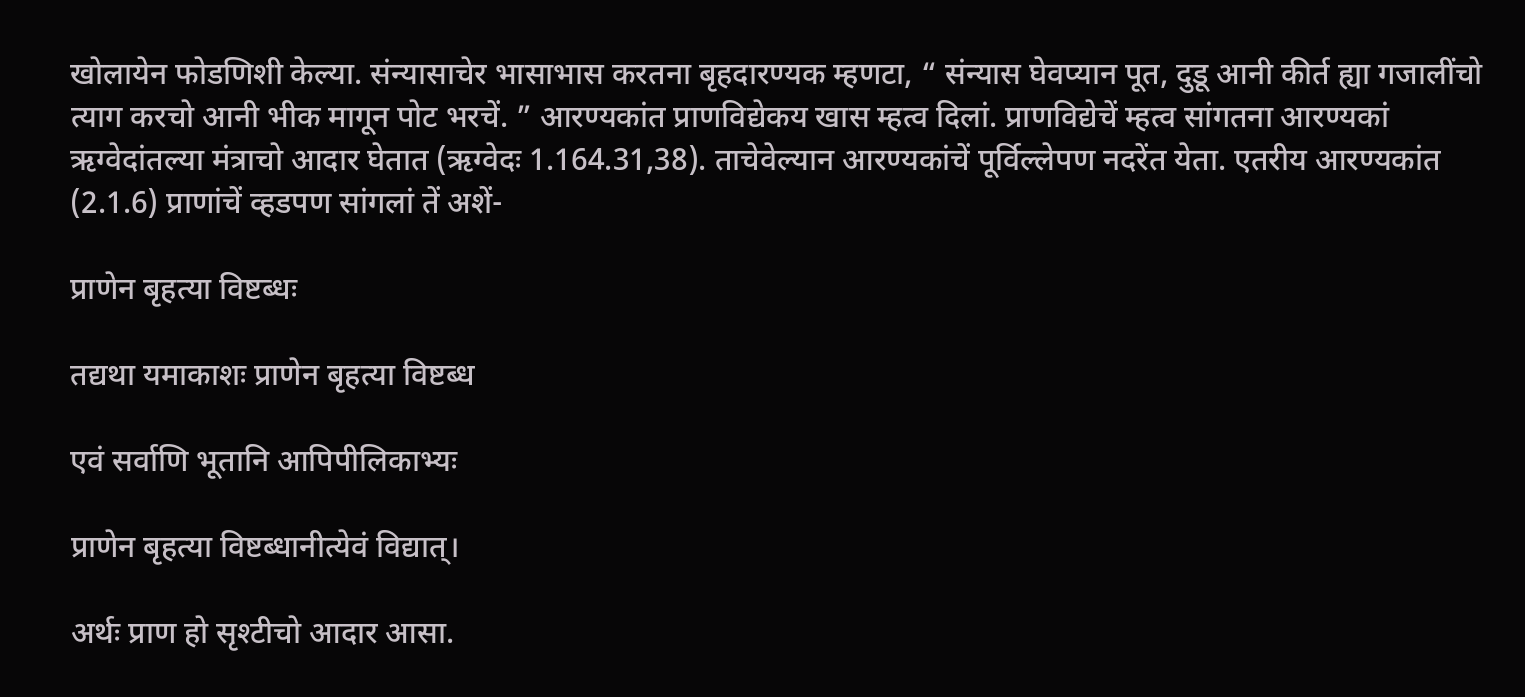खोलायेन फोडणिशी केल्या. संन्यासाचेर भासाभास करतना बृहदारण्यक म्हणटा, “ संन्यास घेवप्यान पूत, दुडू आनी कीर्त ह्या गजालींचो त्याग करचो आनी भीक मागून पोट भरचें. ” आरण्यकांत प्राणविद्येकय खास म्हत्व दिलां. प्राणविद्येचें म्हत्व सांगतना आरण्यकां ऋग्वेदांतल्या मंत्राचो आदार घेतात (ऋग्वेदः 1.164.31,38). ताचेवेल्यान आरण्यकांचें पूर्विल्लेपण नदरेंत येता. एतरीय आरण्यकांत (2.1.6) प्राणांचें व्हडपण सांगलां तें अशें-

प्राणेन बृहत्या विष्टब्धः

तद्यथा यमाकाशः प्राणेन बृहत्या विष्टब्ध

एवं सर्वाणि भूतानि आपिपीलिकाभ्यः

प्राणेन बृहत्या विष्टब्धानीत्येवं विद्यात्।

अर्थः प्राण हो सृश्टीचो आदार आसा.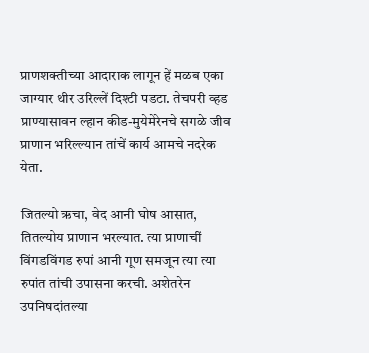प्राणशक्तीच्या आदाराक लागून हें मळब एका जाग्यार थीर उरिल्लें दिश्टी पडटा. तेचपरी व्हड प्राण्यासावन ल्हान कीड-मुयेमेरेनचे सगळे जीव प्राणान भरिल्ल्यान तांचें कार्य आमचे नदरेक येता.

जितल्यो ऋचा, वेद आनी घोष आसात, तितल्योय प्राणान भरल्यात. त्या प्राणाचीं विंगडविंगड रुपां आनी गूण समजून त्या त्या रुपांत तांची उपासना करची. अशेतरेन उपनिषदांतल्या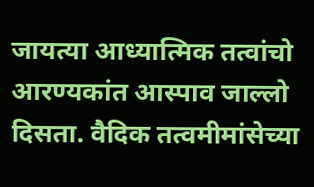जायत्या आध्यात्मिक तत्वांचो आरण्यकांत आस्पाव जाल्लो दिसता. वैदिक तत्वमीमांसेच्या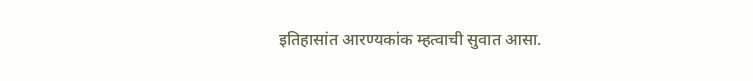इतिहासांत आरण्यकांक म्हत्वाची सुवात आसा.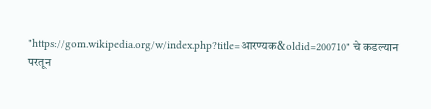"https://gom.wikipedia.org/w/index.php?title=आरण्यक&oldid=200710" चे कडल्यान परतून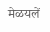मेळयलें